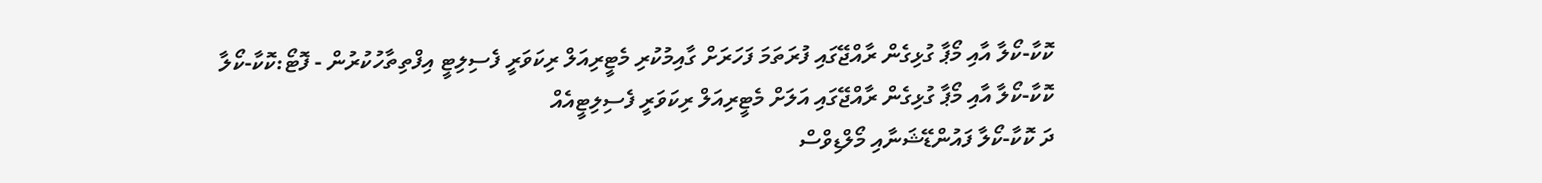ކޮކާ-ކޯލާ އާއި މޯޕާ ގުޅިގެން ރާއްޖޭގައި ފުރަތަމަ ފަހަރަށް ގާއިމުކުރި މެޓީރިއަލް ރިކަވަރީ ފެސިލިޓީ އިފްތިތާހުކުރުން - ފޮޓޯ:ކޮކާ-ކޯލާ
ކޮކާ-ކޯލާ އާއި މޯޕާ ގުޅިގެން ރާއްޖޭގައި އަލަށް މެޓީރިއަލް ރިކަވަރީ ފެސިލިޓީއެއް
ދަ ކޮކާ-ކޯލާ ފައުންޑޭޝަނާއި މޯލްޑިވްސް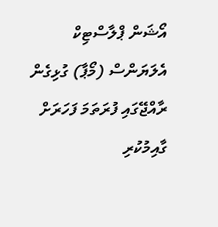އޯޝަން ޕްލާސްޓިކް އެލަޔަންސް (މޯޕާ) ގުޅިގެން ރާއްޖޭގައި ފުރަތަމަ ފަހަރަށް ގާއިމުކުރި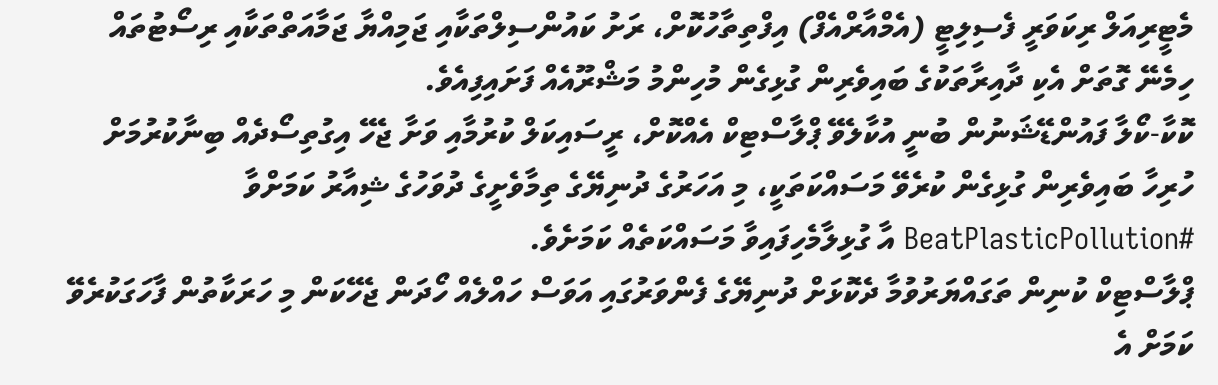މެޓީރިއަލް ރިކަވަރީ ފެސިލިޓީ (އެމްއާރްއެފް) އިފްތިތާހުކޮށް، ރަށު ކައުންސިލްތަކާއި ޖަމިއްޔާ ޖަމާއަތްތަކާއި ރިސޯޓުތައް ހިމެނޭ ގޮތަށް އެކި ދާއިރާތަކުގެ ބައިވެރިން ގުޅިގެން މުހިންމު މަޝްރޫއެއް ފަށައިފިއެވެ.
ކޮކާ-ކޯލާ ފައުންޑޭޝަނުން ބުނީ އުކާލެވޭ ޕްލާސްޓިކް އެއްކޮށް، ރީސައިކަލް ކުރުމާއި ވަށާ ޖެހޭ އިގުތިސޯދެއް ބިނާކުރުމަށް ހުރިހާ ބައިވެރިން ގުޅިގެން ކުރެވޭ މަސައްކަތަކީ، މި އަހަރުގެ ދުނިޔޭގެ ތިމާވެށީގެ ދުވަހުގެ ޝިއާރު ކަމަށްވާ #BeatPlasticPollution އާ ގުޅިލާމެހިފައިވާ މަސައްކަތެއް ކަމަށެވެ.
ޕްލާސްޓިކް ކުނިން ތަގައްޔަރުވުމާ ދެކޮޅަށް ދުނިޔޭގެ ފެންވަރުގައި އަވަސް ހައްލެއް ހޯދަން ޖެހޭކަން މި ހަރަކާތުން ފާހަގަކުރެވޭ ކަމަށް އެ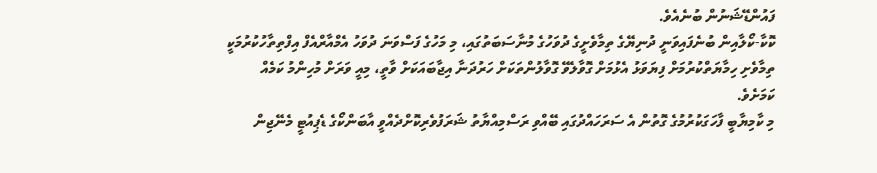ފައުންޑޭޝަނުން ބުނެއެވެ.
ކޮކާ-ކޯލާއިން ބުނެފައިވަނީ ދުނިޔޭގެ ތިމާވެށީގެ ދުވަހުގެ މުނާސަބަތުގައި، މި މަހުގެ ފަސްވަނަ ދުވަހު އެމްއާރްއެފް އިފްތިތާހުކުރުމަކީ ތިމާވެށި ހިމާޔަތްކުރުމަށް ފިޔަވަޅު އެޅުމަށް ގޮވާލެވޭ ގޮވާލުންތަކަށް ހަރުދަނާ އިޖާބައަކަށް ވާތީ، މިއީ ވަރަށް މުހިންމު ކަމެއް ކަމަށެވެ.
މި ކާމިޔާބީ ފާހަގަކުރުމުގެ ގޮތުން އެ ސަރަހައްދުގައި ބޭއްވި ރަސްމިއްޔާތު ޝަރަފުވެރިކޮށްދެއްވީ އާބަންކޯގެ ޑެޕިއުޓީ މެނޭޖިން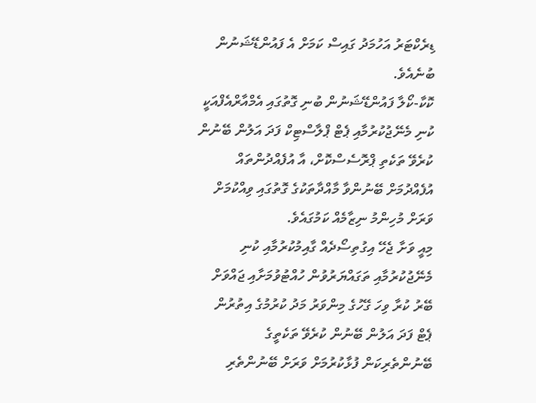ޑިރެކްޓަރު އަހުމަދު ގައިސް ކަމަށް އެ ފައުންޑޭޝަނުން ބުނެއެވެ.
ކޮކާ-ކޯލާ ފައުންޑޭޝަނުން ބުނި ގޮތުގައި އެމްއާރްއެފްއަކީ ކުނި މެނޭޖުކުރުމާއި ޕެޓް ޕްލާސްޓިކް ފަދަ އަލުން ބޭނުން ކުރެވޭ ތަކެތި ޕްރޮސެސްކޮށް، އާ އުފެއްދުންތައް އުފެއްދުމަށް ބޭނުންވާ މާއްދާތަކުގެ ގޮތުގައި ވިއްކުމަށް ވަރަށް މުހިންމު ނިޒާމެއް ކަމުގައެވެ.
މިއީ ވަށާ ޖެހޭ އިގުތިސޯދެއް ގާއިމުކުރުމާއި ކުނި މެނޭޖުކުރުމާއި ތަގައްޔަރުވުން ހުއްޓުވުމަށާއި ޖައްވަށް ބޭރު ކުރާ ވިހަ ގޭހުގެ މިންވަރު މަދު ކުރުމުގެ އިތުރުން ޕެޓް ފަދަ އަލުން ބޭނުން ކުރެވޭ ތަކެތީގެ ބޭނުންތެރިކަން ފުޅާކުރުމަށް ވަރަށް ބޭނުންތެރި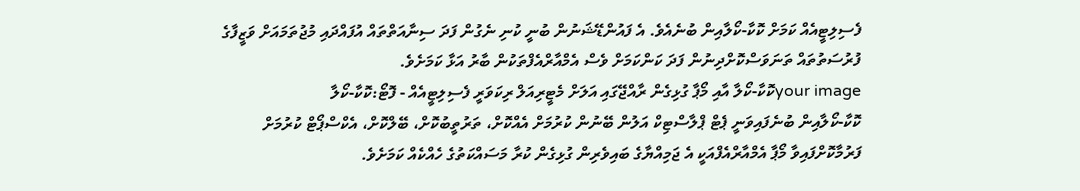ފެސިލިޓީއެއް ކަމަށް ކޮކާ-ކޯލާއިން ބުނެއެވެ. އެ ފައުންޑޭޝަނުން ބުނީ ކުނި ނެގުން ފަދަ ސިނާއަތްތައް އުފައްދައި މުޖުތަމައަށް ވަޒީފާގެ ފުރުސަތުތައް ތަނަވަސްކޮށްދިނުން ފަދަ ކަންކަމަށް ވެސް އެމްއާރްއެފްތަކުން ބާރު އަޅާ ކަމަށެވެ.
your imageކޮކާ-ކޯލާ އާއި މޯޕާ ގުޅިގެން ރާއްޖޭގައި އަލަށް މެޓީރިއަލް ރިކަވަރީ ފެސިލިޓީއެއް - ފޮޓޯ:ކޮކާ-ކޯލާ
ކޮކާ-ކޯލާއިން ބުނެފައިވަނީ ޕެޓް ޕްލާސްޓިކް އަލުން ބޭނުން ކުރުމަށް އެއްކޮށް، ތަރުތީބުކޮށް، ބޭލްކޮށް، އެކްސްޕޯޓް ކުރުމަށް ފަރުމާކޮށްފައިވާ މޯޕާ އެމްއާރްއެފްއަކީ އެ ޖަމިއްޔާގެ ބައިވެރިން ގުޅިގެން ކުރާ މަސައްކަތުގެ ހެއްކެއް ކަމަށެވެ.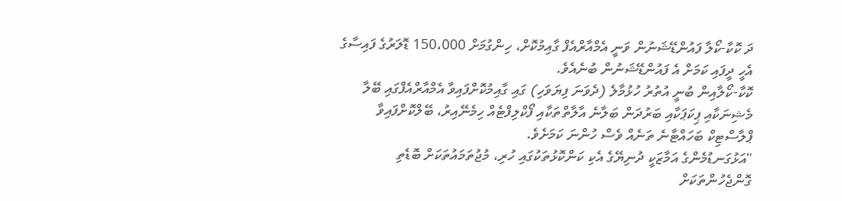ދަ ކޮކާ-ކޯލާ ފައުންޑޭޝަނުން ވަނީ އެމްއާރްއެފް ގާއިމުކޮށް، ހިންގުމަށް 150،000 ޑޮލަރުގެ ފައިސާގެ އެހީ ދީފައި ކަމަށް އެ ފައުންޑޭޝަނުން ބުނެއެވެ.
ކޮކާ-ކޯލާއިން ބުނީ އުތުރު ހުޅުމާލެ (ދެވަނަ ފިޔަވަހި) ގައި ގާއިމުކޮށްފައިވާ އެމްއާރްއެފްގައި ބޭލާ މެޝިނަކާއި ޕިކަޕަކާއި ބަރުދަން ބަލާނެ އާލާތްތަކާއި ފޯކްލިފްޓެއް ހިމެނޭއިރު، ބޭލްކޮށްފައިވާ ޕްލާސްޓިކް ބަހައްޓާނެ ތަނެއް ވެސް ހުންނަ ކަމަށެވެ.
"އަޅުގަނޑުމެންގެ އަމާޒަކީ ދުނިޔޭގެ އެކި ކަންކޮޅުތަކުގައި ހުރި، މުޖުތަމައުތަކަށް ބޮޑެތި ގޮންޖެހުންތަކަށް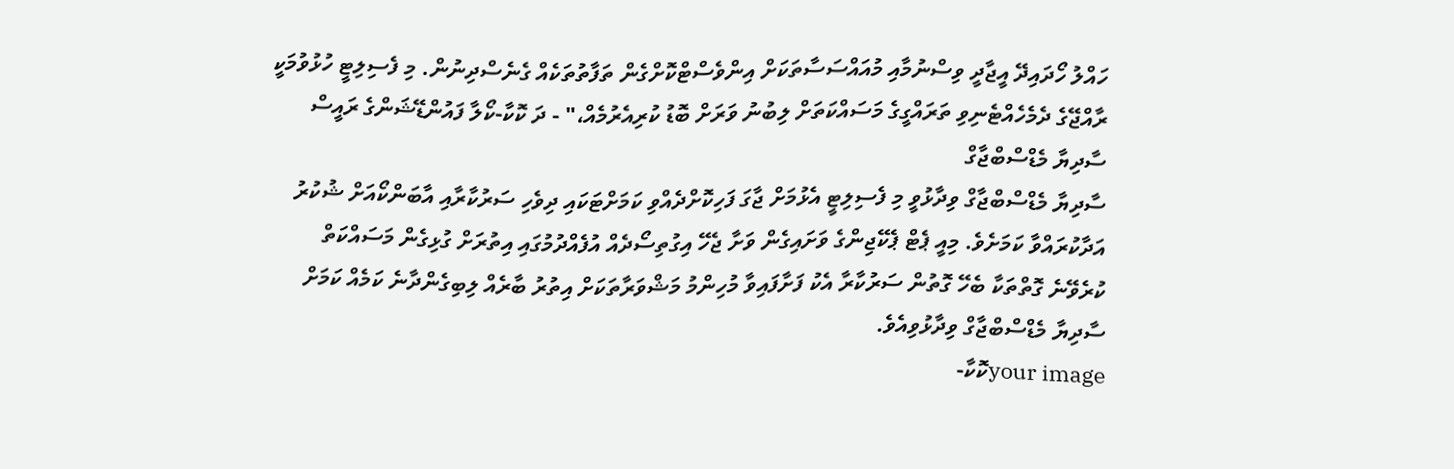ހައްލު ހޯދައިދޭ އީޖާދީ ވިސްނުމާއި މުއައްސަސާތަކަށް އިންވެސްޓްކޮށްގެން ތަފާތުތަކެއް ގެނެސްދިނުން. މި ފެސިލިޓީ ހުޅުވުމަކީ ރާއްޖޭގެ ދެމެހެއްޓެނިވި ތަރައްގީގެ މަސައްކަތަށް ލިބުނު ވަރަށް ބޮޑު ކުރިއެރުމެއް،" - ދަ ކޮކާ-ކޯލާ ފައުންޑޭޝަންގެ ރައީސް ސާދިޔާ މެޑްސްބްޖާގް
ސާދިޔާ މެޑްސްބްޖާގް ވިދާޅުވީ މި ފެސިލިޓީ އެޅުމަށް ޖާގަ ފަހިކޮށްދެއްވި ކަމަށްޓަކައި ދިވެހި ސަރުކާރާއި އާބަންކޯއަށް ޝުކުރު އަދާކުރައްވާ ކަމަށެވެ. މިއީ ޕެޓް ޕެކޭޖިންގެ ވަށައިގެން ވަށާ ޖެހޭ އިގުތިސޯދެއް އުފެއްދުމުގައި އިތުރަށް ގުޅިގެން މަސައްކަތް ކުރެވޭނެ ގޮތްތަކާ ބެހޭ ގޮތުން ސަރުކާރާ އެކު ފަށާފައިވާ މުހިންމު މަޝްވަރާތަކަށް އިތުރު ބާރެއް ލިބިގެންދާނެ ކަމެއް ކަމަށް ސާދިޔާ މެޑްސްބްޖާގް ވިދާޅުވިއެވެ.
your imageކޮކާ-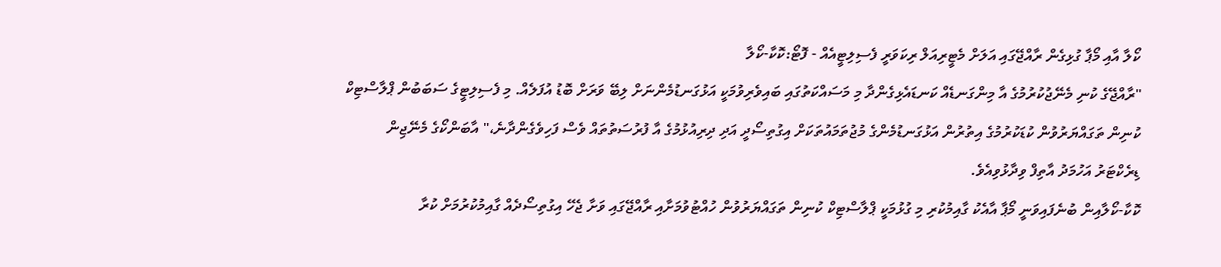ކޯލާ އާއި މޯޕާ ގުޅިގެން ރާއްޖޭގައި އަލަށް މެޓީރިއަލް ރިކަވަރީ ފެސިލިޓީއެއް - ފޮޓޯ:ކޮކާ-ކޯލާ
"ރާއްޖޭގެ ކުނި މެނޭޖުކުރުމުގެ އާ މިންގަނޑެއް ކަނޑައެޅިގެންދާ މި މަސައްކަތުގައި ބައިވެރިވުމަކީ އަޅުގަނޑުމެންނަށް ލިބޭ ވަރަށް ބޮޑު އުފަލެއް. މި ފެސިލިޓީގެ ސަބަބުން ޕްލާސްޓިކް ކުނިން ތަގައްޔަރުވުން ކުޑަކުރުމުގެ އިތުރުން އަޅުގަނޑުމެންގެ މުޖުތަމައުތަކަށް އިގުތިސޯދީ އަދި ދިރިއުޅުމުގެ އާ ފުރުސަތުތައް ވެސް ފަހިވެގެންދާނެ،" އާބަންކޯގެ މެނޭޖިން ޑިރެކްޓަރު އަހުމަދު އާތިފް ވިދާޅުވިއެވެ.
ކޮކާ-ކޯލާއިން ބުނެފައިވަނީ މޯޕާ އާއެކު ގާއިމުކުރި މި ގުޅުމަކީ ޕްލާސްޓިކް ކުނިން ތަގައްޔަރުވުން ހުއްޓުވުމަށާއި ރާއްޖޭގައި ވަށާ ޖެހޭ އިގުތިސޯދެއް ގާއިމުކުރުމަށް ކުރާ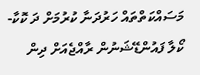މަސައްކަތްތައް ހަރުދަނާ ކުރުމަށް ދަ ކޮކާ-ކޯލާ ފައުންޑޭޝަނުން ރާއްޖެއަށް ދިން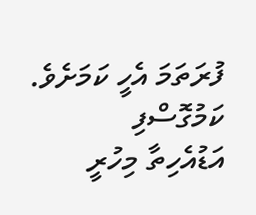ފުރަތަމަ އެހީ ކަމަށެވެ.
ކަމުގޮސްފި
އަޑުއެހިތާ މިހުރީ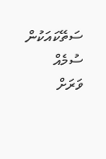ސަތޭކައަކުން ސުމެއް
ވަރަށް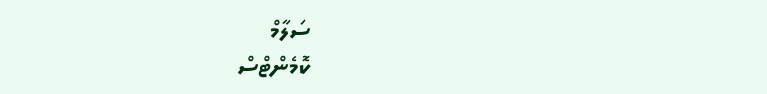ސަލާމް
ކޮމެންޓްސް